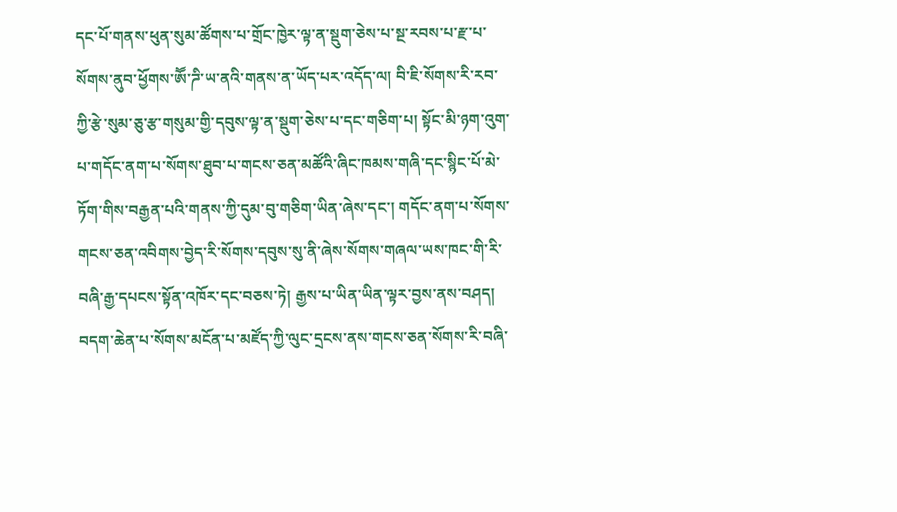དང་པོ་གནས་ཕུན་སུམ་ཚོགས་པ་གྲོང་ཁྱེར་ལྟ་ན་སྡུག་ཅེས་པ་སྔ་རབས་པ་རྫ་པ་སོགས་ནུབ་ཕྱོགས་ཨཽ་ཌི་ཡ་ནའི་གནས་ན་ཡོད་པར་འདོད་ལ། བི་ཇི་སོགས་རི་རབ་ཀྱི་རྩེ་སུམ་ཅུ་རྩ་གསུམ་གྱི་དབུས་ལྟ་ན་སྡུག་ཅེས་པ་དང་གཅིག་པ། སྟོང་མི་ཉག་འུག་པ་གདོང་ནག་པ་སོགས་ཐུབ་པ་གངས་ཅན་མཚོའི་ཞིང་ཁམས་གཞི་དང་སྙིང་པོ་མེ་ཏོག་གིས་བརྒྱན་པའི་གནས་ཀྱི་དུམ་བུ་གཅིག་ཡིན་ཞེས་དང་། གདོང་ནག་པ་སོགས་གངས་ཅན་འབིགས་བྱེད་རི་སོགས་དབུས་སུ་ནི་ཞེས་སོགས་གཞལ་ཡས་ཁང་གི་རི་བཞི་རྒྱ་དཔངས་སྟོན་འཁོར་དང་བཅས་ཏེ། རྒྱས་པ་ཡིན་ཡིན་ལྟར་བྱས་ནས་བཤད། བདག་ཆེན་པ་སོགས་མངོན་པ་མཛོད་ཀྱི་ལུང་དྲངས་ནས་གངས་ཅན་སོགས་རི་བཞི་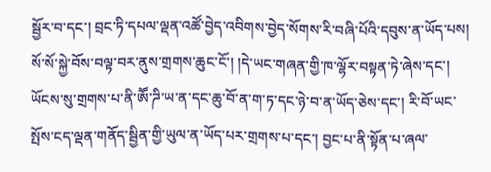སྦྱོར་བ་དང་། བྲང་ཏི་དཔལ་ལྡན་འཚོ་བྱེད་འབིགས་བྱེད་སོགས་རི་བཞི་པོའི་དབུས་ན་ཡོད་པས། སོ་སོ་སྐྱེ་བོས་བལྟ་བར་ནུས་གྲགས་ཆུང་ངོ་། །དེ་ཡང་གཞན་གྱི་ཁ་ལྷོར་བསྟན་ཏེ་ཞེས་དང་། ཡོངས་སུ་གྲགས་པ་ནི་ཨཽ་ཌི་ཡ་ན་དང་ཆུ་བོ་ན་ག་ཏ་དང་ཉེ་བ་ན་ཡོད་ཅེས་དང་། རི་བོ་ཡང་སྤོས་ངད་ལྡན་གནོད་སྦྱིན་གྱི་ཡུལ་ན་ཡོད་པར་གྲགས་པ་དང་། བྱང་པ་ནི་སྟོན་པ་ཞལ་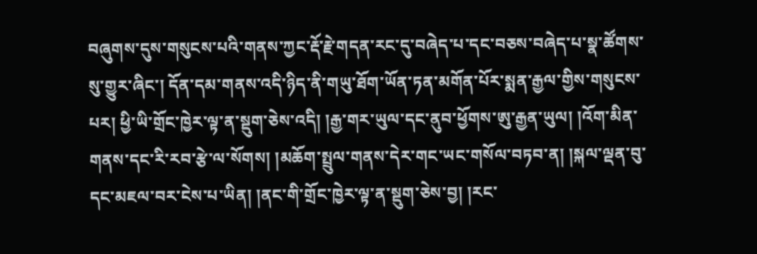བཞུགས་དུས་གསུངས་པའི་གནས་ཀྱང་རྡོ་རྗེ་གདན་རང་དུ་བཞེད་པ་དང་བཅས་བཞེད་པ་སྣ་ཚོགས་སུ་གྱུར་ཞིང་། དོན་དམ་གནས་འདི་ཉིད་ནི་གཡུ་ཐོག་ཡོན་ཏན་མགོན་པོར་སྨན་རྒྱལ་གྱིས་གསུངས་པར། ཕྱི་ཡི་གྲོང་ཁྱེར་ལྟ་ན་སྡུག་ཅེས་འདི། །རྒྱ་གར་ཡུལ་དང་ནུབ་ཕྱོགས་ཨུ་རྒྱན་ཡུལ། །འོག་མིན་གནས་དང་རི་རབ་རྩེ་ལ་སོགས། །མཆོག་སྤྲུལ་གནས་དེར་གང་ཡང་གསོལ་བཏབ་ན། །སྐལ་ལྡན་བུ་དང་མཇལ་བར་ངེས་པ་ཡིན། །ནང་གི་གྲོང་ཁྱེར་ལྟ་ན་སྡུག་ཅེས་བྱ། །རང་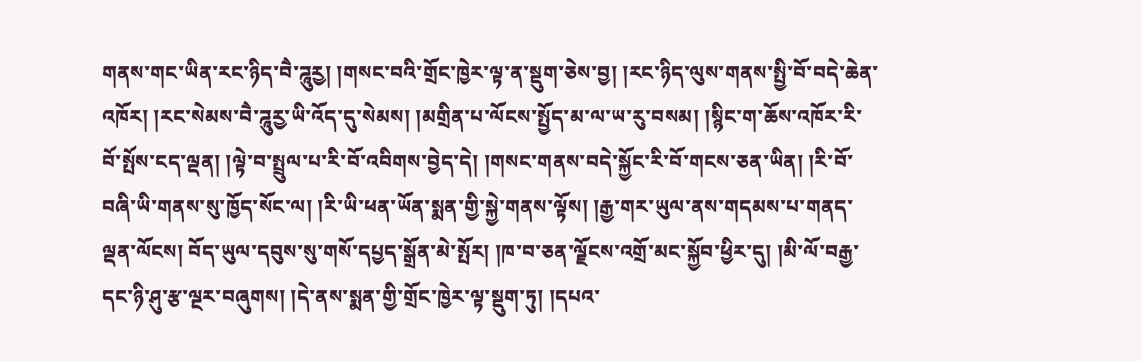གནས་གང་ཡིན་རང་ཉིད་བཻ་ཌཱུརྱ། །གསང་བའི་གྲོང་ཁྱེར་ལྟ་ན་སྡུག་ཅེས་བྱ། །རང་ཉིད་ལུས་གནས་སྤྱི་བོ་བདེ་ཆེན་འཁོར། །རང་སེམས་བཻ་ཌཱུརྱ་ཡི་འོད་དུ་སེམས། །མགྲིན་པ་ལོངས་སྤྱོད་མ་ལ་ཡ་རུ་བསམ། །སྙིང་ག་ཆོས་འཁོར་རི་བོ་སྤོས་ངད་ལྡན། །ལྟེ་བ་སྤྲུལ་པ་རི་བོ་འབིགས་བྱེད་དེ། །གསང་གནས་བདེ་སྐྱོང་རི་བོ་གངས་ཅན་ཡིན། །རི་བོ་བཞི་ཡི་གནས་སུ་ཁྱོད་སོང་ལ། །རི་ཡི་ཕན་ཡོན་སྨན་གྱི་སྐྱེ་གནས་ལྟོས། །རྒྱ་གར་ཡུལ་ནས་གདམས་པ་གནད་ལྡན་ལོངས། བོད་ཡུལ་དབུས་སུ་གསོ་དཔྱད་སྒྲོན་མེ་སྤོར། །ཁ་བ་ཅན་ལྗོངས་འགྲོ་མང་སྐྱོབ་ཕྱིར་དུ། །མི་ལོ་བརྒྱ་དང་ཉི་ཤུ་རྩ་ལྔར་བཞུགས། །དེ་ནས་སྨན་གྱི་གྲོང་ཁྱེར་ལྟ་སྡུག་ཏུ། །དཔའ་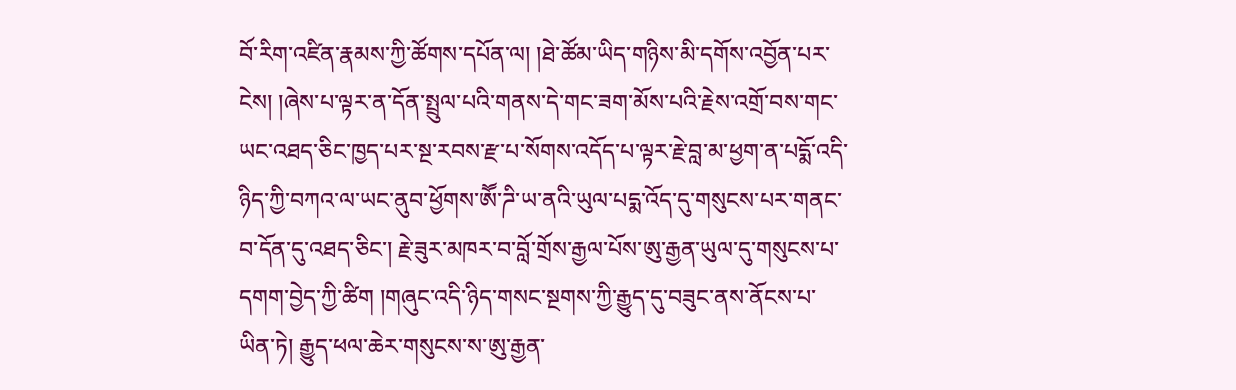བོ་རིག་འཛིན་རྣམས་ཀྱི་ཚོགས་དཔོན་ལ། །ཐེ་ཚོམ་ཡིད་གཉིས་མི་དགོས་འབྱོན་པར་ངེས། །ཞེས་པ་ལྟར་ན་དོན་སྤྲུལ་པའི་གནས་དེ་གང་ཟག་མོས་པའི་རྗེས་འགྲོ་བས་གང་ཡང་འཐད་ཅིང་ཁྱད་པར་སྔ་རབས་རྫ་པ་སོགས་འདོད་པ་ལྟར་རྗེ་བླ་མ་ཕྱག་ན་པདྨོ་འདི་ཉིད་ཀྱི་བཀའ་ལ་ཡང་ནུབ་ཕྱོགས་ཨཽ་ཌི་ཡ་ནའི་ཡུལ་པདྨ་འོད་དུ་གསུངས་པར་གནང་བ་དོན་དུ་འཐད་ཅིང་། རྗེ་ཟུར་མཁར་བ་བློ་གྲོས་རྒྱལ་པོས་ཨུ་རྒྱན་ཡུལ་དུ་གསུངས་པ་དགག་བྱེད་ཀྱི་ཚིག །གཞུང་འདི་ཉིད་གསང་སྔགས་ཀྱི་རྒྱུད་དུ་བཟུང་ནས་ནོངས་པ་ཡིན་ཏེ། རྒྱུད་ཕལ་ཆེར་གསུངས་ས་ཨུ་རྒྱན་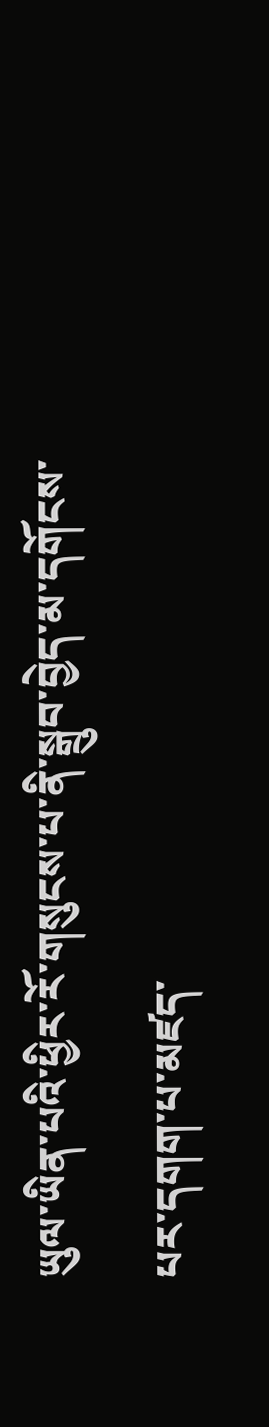ཡུལ་ཡིན་པའི་ཕྱིར་རོ་གསུངས་པ་ནི་སྒྲུབ་བྱེད་མ་དགོངས་པར་དགག་པ་མཛད་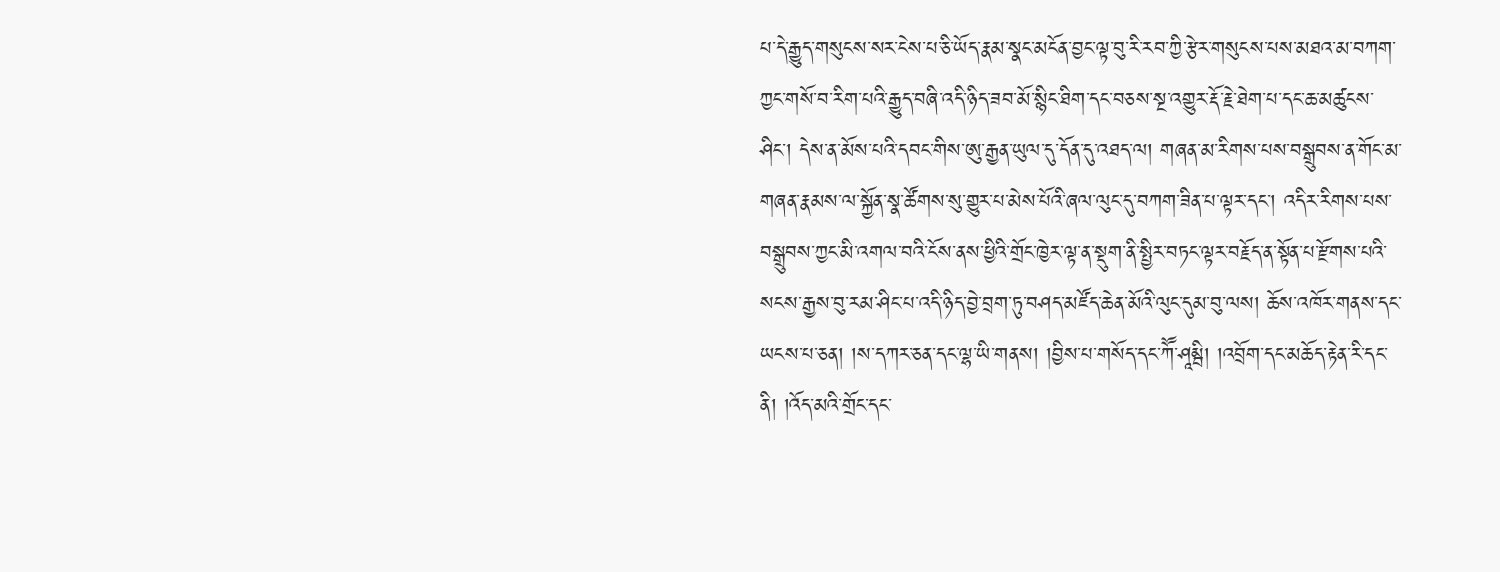པ་དེ་རྒྱུད་གསུངས་སར་ངེས་པ་ཅི་ཡོད་རྣམ་སྣང་མངོན་བྱང་ལྟ་བུ་རི་རབ་ཀྱི་རྩེར་གསུངས་པས་མཐའ་མ་བཀག་ཀྱང་གསོ་བ་རིག་པའི་རྒྱུད་བཞི་འདི་ཉིད་ཟབ་མོ་སྙིང་ཐིག་དང་བཅས་སྔ་འགྱུར་རྡོ་རྗེ་ཐེག་པ་དང་ཆ་མཚུངས་ཤིང་། དེས་ན་མོས་པའི་དབང་གིས་ཨུ་རྒྱན་ཡུལ་དུ་དོན་དུ་འཐད་ལ། གཞན་མ་རིགས་པས་བསྒྲུབས་ན་གོང་མ་གཞན་རྣམས་ལ་སྐྱོན་སྣ་ཚོགས་སུ་གྱུར་པ་མེས་པོའི་ཞལ་ལུང་དུ་བཀག་ཟིན་པ་ལྟར་དང་། འདིར་རིགས་པས་བསྒྲུབས་ཀྱང་མི་འགལ་བའི་ངོས་ནས་ཕྱིའི་གྲོང་ཁྱེར་ལྟ་ན་སྡུག་ནི་སྤྱིར་བཏང་ལྟར་བརྗོད་ན་སྟོན་པ་རྫོགས་པའི་སངས་རྒྱས་བུ་རམ་ཤིང་པ་འདི་ཉིད་བྱེ་བྲག་ཏུ་བཤད་མཛོད་ཆེན་མོའི་ལུང་དུམ་བུ་ལས། ཆོས་འཁོར་གནས་དང་ཡངས་པ་ཅན། །ས་དཀར་ཅན་དང་ལྷ་ཡི་གནས། །བྱིས་པ་གསོད་དང་ཀཽ་ཤཱམྦི། །འབྲོག་དང་མཆོད་རྟེན་རི་དང་ནི། །འོད་མའི་གྲོང་དང་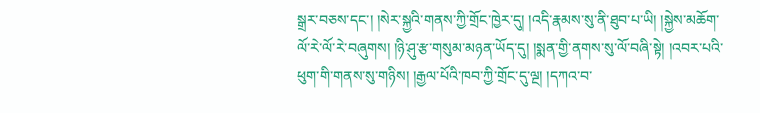སྒྲར་བཅས་དང་། །སེར་སྐྱའི་གནས་ཀྱི་གྲོང་ཁྱེར་དུ། །འདི་རྣམས་སུ་ནི་ཐུབ་པ་ཡི། །སྐྱེས་མཆོག་ལོ་རེ་ལོ་རེ་བཞུགས། །ཉི་ཤུ་རྩ་གསུམ་མཉན་ཡོད་དུ། །སྨན་གྱི་ནགས་སུ་ལོ་བཞི་སྟེ། །འབར་པའི་ཕུག་གི་གནས་སུ་གཉིས། །རྒྱལ་པོའི་ཁབ་ཀྱི་གྲོང་དུ་ལྔ། །དཀའ་བ་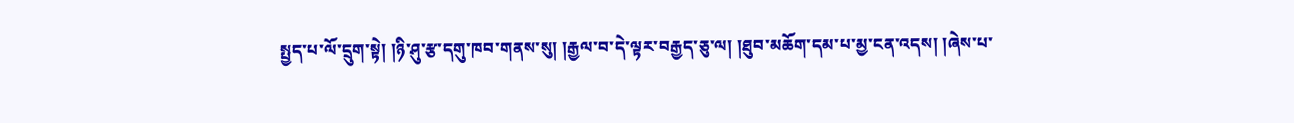སྤྱད་པ་ལོ་དྲུག་སྟེ། །ཉི་ཤུ་རྩ་དགུ་ཁབ་གནས་སུ། །རྒྱལ་བ་དེ་ལྟར་བརྒྱད་ཅུ་ལ། །ཐུབ་མཆོག་དམ་པ་མྱ་ངན་འདས། །ཞེས་པ་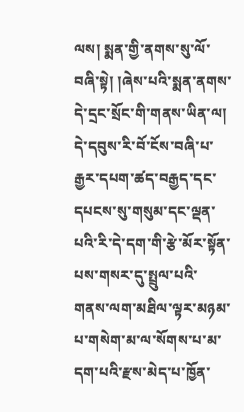ལས། སྨན་གྱི་ནགས་སུ་ལོ་བཞི་སྟེ། །ཞེས་པའི་སྨན་ནགས་དེ་དྲང་སྲོང་གི་གནས་ཡིན་ལ། དེ་དབུས་རི་བོ་ངོས་བཞི་པ་རྒྱར་དཔག་ཚད་བརྒྱད་དང་དཔངས་སུ་གསུམ་དང་ལྡན་པའི་རི་དེ་དག་གི་རྩེ་མོར་སྟོན་པས་གསར་དུ་སྤྲུལ་པའི་གནས་ལག་མཐིལ་ལྟར་མཉམ་པ་གསེག་མ་ལ་སོགས་པ་མ་དག་པའི་རྫས་མེད་པ་ཁྱོན་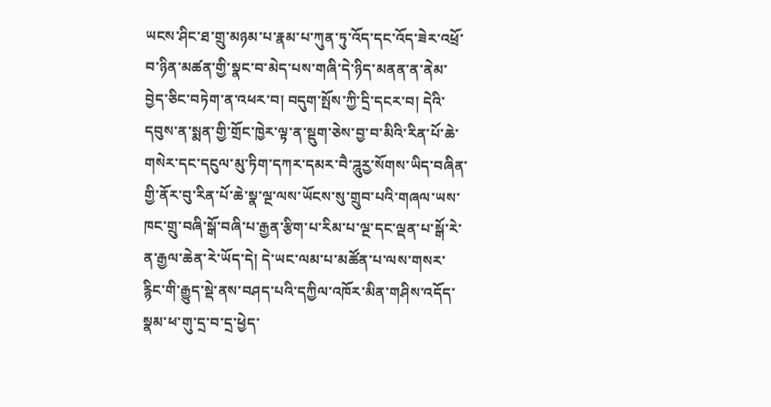ཡངས་ཤིང་ཐ་གྲུ་མཉམ་པ་རྣམ་པ་ཀུན་ཏུ་འོད་དང་འོད་ཟེར་འཕྲོ་བ་ཉིན་མཚན་གྱི་སྣང་བ་མེད་པས་གཞི་དེ་ཉིད་མནན་ན་ནེམ་བྱེད་ཅིང་བཏེག་ན་འཕར་བ། བདུག་སྤོས་ཀྱི་དྲི་དངར་བ། དེའི་དབུས་ན་སྨན་གྱི་གྲོང་ཁྱེར་ལྟ་ན་སྡུག་ཅེས་བྱ་བ་མིའི་རིན་པོ་ཆེ་གསེར་དང་དངུལ་མུ་ཏིག་དཀར་དམར་བཻ་ཌཱུརྱ་སོགས་ཡིད་བཞིན་གྱི་ནོར་བུ་རིན་པོ་ཆེ་སྣ་ལྔ་ལས་ཡོངས་སུ་གྲུབ་པའི་གཞལ་ཡས་ཁང་གྲུ་བཞི་སྒོ་བཞི་པ་རྒྱན་རྩིག་པ་རིམ་པ་ལྔ་དང་ལྡན་པ་སྒོ་རེ་ན་རྒྱལ་ཆེན་རེ་ཡོད་དེ། དེ་ཡང་ལམ་པ་མཚོན་པ་ལས་གསར་རྙིང་གི་རྒྱུད་སྡེ་ནས་བཤད་པའི་དཀྱིལ་འཁོར་མིན་གཤིས་འདོད་སྣམ་ཕ་གུ་དྲ་བ་དྲ་ཕྱེད་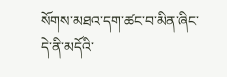སོགས་མཐའ་དག་ཚང་བ་མིན་ཞིང་དེ་ནི་མདོའི་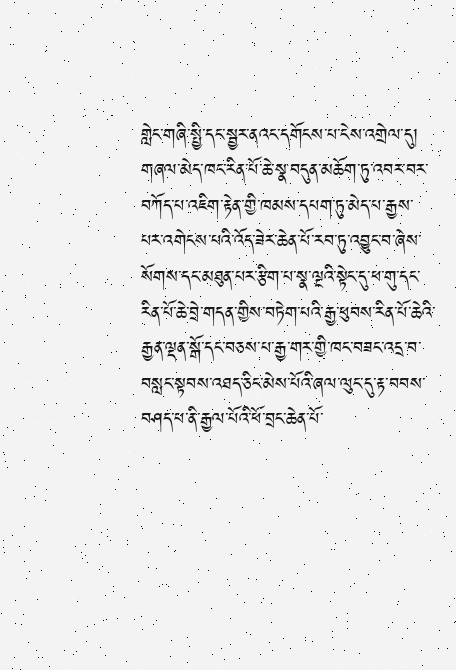གླེང་གཞི་སྤྱི་དང་སྦྱར་ནའང་དགོངས་པ་ངེས་འགྲེལ་དུ། གཞལ་མེད་ཁང་རིན་པོ་ཆེ་སྣ་བདུན་མཆོག་ཏུ་འབར་བར་བཀོད་པ་འཇིག་རྟེན་གྱི་ཁམས་དཔག་ཏུ་མེད་པ་རྒྱས་པར་འགེངས་པའི་འོད་ཟེར་ཆེན་པོ་རབ་ཏུ་འབྱུང་བ་ཞེས་སོགས་དང་མཐུན་པར་རྩིག་པ་སྣ་ལྔའི་སྟེང་དུ་ཕ་གུ་དང་རིན་པོ་ཆེ་བྲེ་གདན་གྱིས་བཏེག་པའི་རྒྱ་ཕུབས་རིན་པོ་ཆེའི་རྒྱན་ལྡན་སྒོ་དང་བཅས་པ་རྒྱ་གར་གྱི་ཁང་བཟང་འདྲ་བ་བསླང་སྟབས་འཐད་ཅིང་མེས་པོའི་ཞལ་ལུང་དུ་རྟ་བབས་བཤད་པ་ནི་རྒྱལ་པོའི་ཕོ་བྲང་ཆེན་པོ་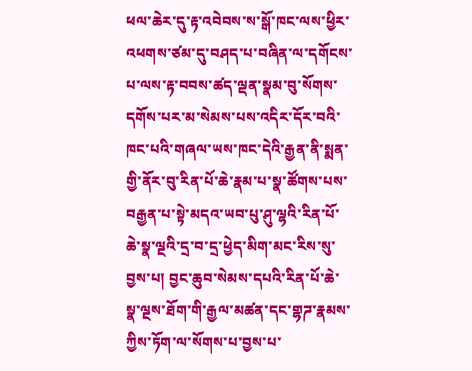ཕལ་ཆེར་དུ་རྟ་འབེབས་ས་སྒོ་ཁང་ལས་ཕྱིར་འཕགས་ཙམ་དུ་བཤད་པ་བཞིན་ལ་དགོངས་པ་ལས་རྟ་བབས་ཚད་ལྡན་སྣམ་བུ་སོགས་དགོས་པར་མ་སེམས་པས་འདིར་དོར་བའི་ཁང་པའི་གཞལ་ཡས་ཁང་དེའི་རྒྱན་ནི་སྨན་གྱི་ནོར་བུ་རིན་པོ་ཆེ་རྣམ་པ་སྣ་ཚོགས་པས་བརྒྱན་པ་སྟེ་མདའ་ཡབ་པུ་ཤུ་ལྷའི་རིན་པོ་ཆེ་སྣ་ལྔའི་དྲ་བ་དྲ་ཕྱེད་མིག་མང་རིས་སུ་བྱས་པ། བྱང་ཆུབ་སེམས་དཔའི་རིན་པོ་ཆེ་སྣ་ལྔས་ཐོག་གི་རྒྱལ་མཚན་དང་གྷཌ་རྣམས་ཀྱིས་ཏོག་ལ་སོགས་པ་བྱས་པ་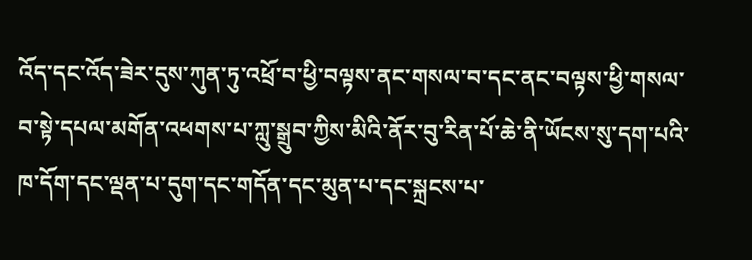འོད་དང་འོད་ཟེར་དུས་ཀུན་ཏུ་འཕྲོ་བ་ཕྱི་བལྟས་ནང་གསལ་བ་དང་ནང་བལྟས་ཕྱི་གསལ་བ་སྟེ་དཔལ་མགོན་འཕགས་པ་ཀླུ་སྒྲུབ་ཀྱིས་མིའི་ནོར་བུ་རིན་པོ་ཆེ་ནི་ཡོངས་སུ་དག་པའི་ཁ་དོག་དང་ལྡན་པ་དུག་དང་གདོན་དང་མུན་པ་དང་སྐྲངས་པ་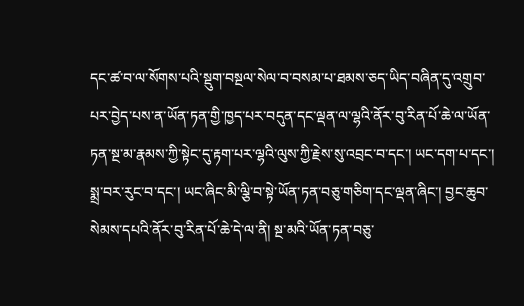དང་ཚ་བ་ལ་སོགས་པའི་སྡུག་བསྔལ་སེལ་བ་བསམ་པ་ཐམས་ཅད་ཡིད་བཞིན་དུ་འགྲུབ་པར་བྱེད་པས་ན་ཡོན་ཏན་གྱི་ཁྱད་པར་བདུན་དང་ལྡན་ལ་ལྷའི་ནོར་བུ་རིན་པོ་ཆེ་ལ་ཡོན་ཏན་སྔ་མ་རྣམས་ཀྱི་སྟེང་དུ་རྟག་པར་ལྷའི་ལུས་ཀྱི་རྗེས་སུ་འབྲང་བ་དང་། ཡང་དག་པ་དང་། སྨྲ་བར་རུང་བ་དང་། ཡང་ཞིང་མི་ལྕི་བ་སྟེ་ཡོན་ཏན་བཅུ་གཅིག་དང་ལྡན་ཞིང་། བྱང་ཆུབ་སེམས་དཔའི་ནོར་བུ་རིན་པོ་ཆེ་དེ་ལ་ནི། སྔ་མའི་ཡོན་ཏན་བཅུ་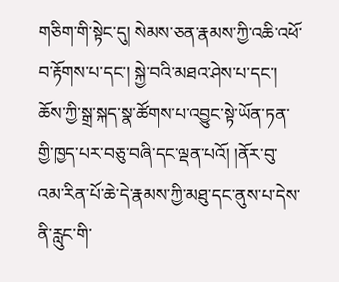གཅིག་གི་སྟེང་དུ། སེམས་ཅན་རྣམས་ཀྱི་འཆི་འཕོ་བ་རྟོགས་པ་དང་། སྐྱེ་བའི་མཐའ་ཤེས་པ་དང་། ཆོས་ཀྱི་སྒྲ་སྐད་སྣ་ཚོགས་པ་འབྱུང་སྟེ་ཡོན་ཏན་གྱི་ཁྱད་པར་བཅུ་བཞི་དང་ལྡན་པའོ། །ནོར་བུ་འམ་རིན་པོ་ཆེ་དེ་རྣམས་ཀྱི་མཐུ་དང་ནུས་པ་དེས་ནི་རླུང་གི་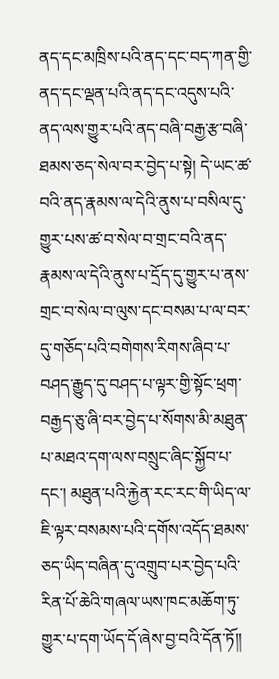ནད་དང་མཁྲིས་པའི་ནད་དང་བད་ཀན་གྱི་ནད་དང་ལྡན་པའི་ནད་དང་འདུས་པའི་ནད་ལས་གྱུར་པའི་ནད་བཞི་བརྒྱ་རྩ་བཞི་ཐམས་ཅད་སེལ་བར་བྱེད་པ་སྟེ། དེ་ཡང་ཚ་བའི་ནད་རྣམས་ལ་དེའི་ནུས་པ་བསིལ་དུ་གྱུར་པས་ཚ་བ་སེལ་བ་གྲང་བའི་ནད་རྣམས་ལ་དེའི་ནུས་པ་དྲོད་དུ་གྱུར་པ་ནས་གྲང་བ་སེལ་བ་ལུས་དང་བསམ་པ་ལ་བར་དུ་གཅོད་པའི་བགེགས་རིགས་ཞིབ་པ་བཤད་རྒྱུད་དུ་བཤད་པ་ལྟར་གྱི་སྟོང་ཕྲག་བརྒྱད་ཅུ་ཞི་བར་བྱེད་པ་སོགས་མི་མཐུན་པ་མཐའ་དག་ལས་བསྲུང་ཞིང་སྐྱོབ་པ་དང་། མཐུན་པའི་རྐྱེན་རང་རང་གི་ཡིད་ལ་ཇི་ལྟར་བསམས་པའི་དགོས་འདོད་ཐམས་ཅད་ཡིད་བཞིན་དུ་འགྲུབ་པར་བྱེད་པའི་རིན་པོ་ཆེའི་གཞལ་ཡས་ཁང་མཆོག་ཏུ་གྱུར་པ་དག་ཡོད་དོ་ཞེས་བྱ་བའི་དོན་ཏོ།།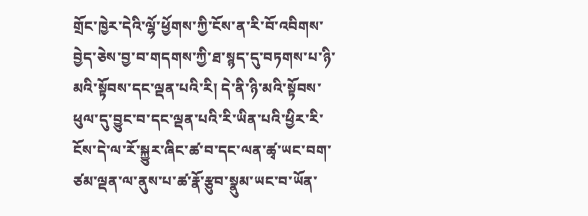གྲོང་ཁྱེར་དེའི་ལྷོ་ཕྱོགས་ཀྱི་ངོས་ན་རི་བོ་འབིགས་བྱེད་ཅེས་བྱ་བ་གདགས་ཀྱི་ཐ་སྙད་དུ་བཏགས་པ་ཉི་མའི་སྟོབས་དང་ལྡན་པའི་རི། དེ་ནི་ཉི་མའི་སྟོབས་ཕུལ་དུ་བྱུང་བ་དང་ལྡན་པའི་རི་ཡིན་པའི་ཕྱིར་རི་ངོས་དེ་ལ་རོ་སྐྱུར་ཞིང་ཚ་བ་དང་ལན་ཚྭ་ཡང་བག་ཙམ་ལྡན་ལ་ནུས་པ་ཚ་རྣོ་རྩུབ་སྣུམ་ཡང་བ་ཡོན་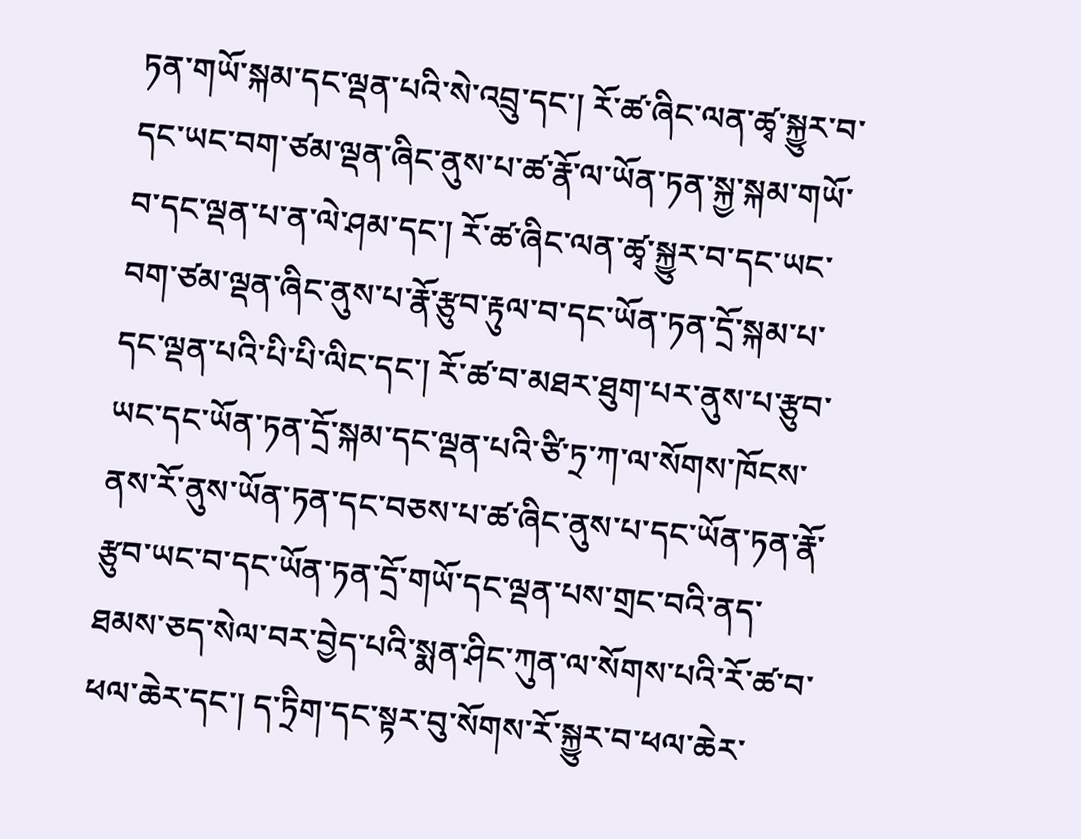ཏན་གཡོ་སྐམ་དང་ལྡན་པའི་སེ་འབྲུ་དང་། རོ་ཚ་ཞིང་ལན་ཚྭ་སྐྱུར་བ་དང་ཡང་བག་ཙམ་ལྡན་ཞིང་ནུས་པ་ཚ་རྣོ་ལ་ཡོན་ཏན་སྐྱ་སྐམ་གཡོ་བ་དང་ལྡན་པ་ན་ལེ་ཤམ་དང་། རོ་ཚ་ཞིང་ལན་ཚྭ་སྐྱུར་བ་དང་ཡང་བག་ཙམ་ལྡན་ཞིང་ནུས་པ་རྣོ་རྩུབ་རྟུལ་བ་དང་ཡོན་ཏན་དྲོ་སྐམ་པ་དང་ལྡན་པའི་པི་པི་ལིང་དང་། རོ་ཚ་བ་མཐར་ཐུག་པར་ནུས་པ་རྩུབ་ཡང་དང་ཡོན་ཏན་དྲོ་སྐམ་དང་ལྡན་པའི་ཙི་ཏྲ་ཀ་ལ་སོགས་ཁོངས་ནས་རོ་ནུས་ཡོན་ཏན་དང་བཅས་པ་ཚ་ཞིང་ནུས་པ་དང་ཡོན་ཏན་རྣོ་རྩུབ་ཡང་བ་དང་ཡོན་ཏན་དྲོ་གཡོ་དང་ལྡན་པས་གྲང་བའི་ནད་ཐམས་ཅད་སེལ་བར་བྱེད་པའི་སྨན་ཤིང་ཀུན་ལ་སོགས་པའི་རོ་ཚ་བ་ཕལ་ཆེར་དང་། ད་ཏྲིག་དང་སྟར་བུ་སོགས་རོ་སྐྱུར་བ་ཕལ་ཆེར་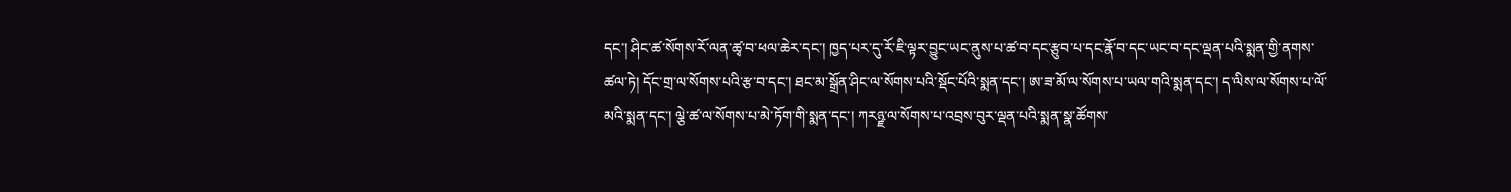དང་། ཤིང་ཚ་སོགས་རོ་ལན་ཚྭ་བ་ཕལ་ཆེར་དང་། ཁྱད་པར་དུ་རོ་ཇི་ལྟར་བྱུང་ཡང་ནུས་པ་ཚ་བ་དང་རྩུབ་པ་དང་རྣོ་བ་དང་ཡང་བ་དང་ལྡན་པའི་སྨན་གྱི་ནགས་ཚལ་ཏེ། དོང་གྲ་ལ་སོགས་པའི་རྩ་བ་དང་། ཐང་མ་སྒྲོན་ཤིང་ལ་སོགས་པའི་སྡོང་པོའི་སྨན་དང་། ཨ་ཟ་མོ་ལ་སོགས་པ་ཡལ་གའི་སྨན་དང་། ད་ལིས་ལ་སོགས་པ་ལོ་མའི་སྨན་དང་། ལྕེ་ཚ་ལ་སོགས་པ་མེ་ཏོག་གི་སྨན་དང་། ཀརཉྫ་ལ་སོགས་པ་འབྲས་བུར་ལྡན་པའི་སྨན་སྣ་ཚོགས་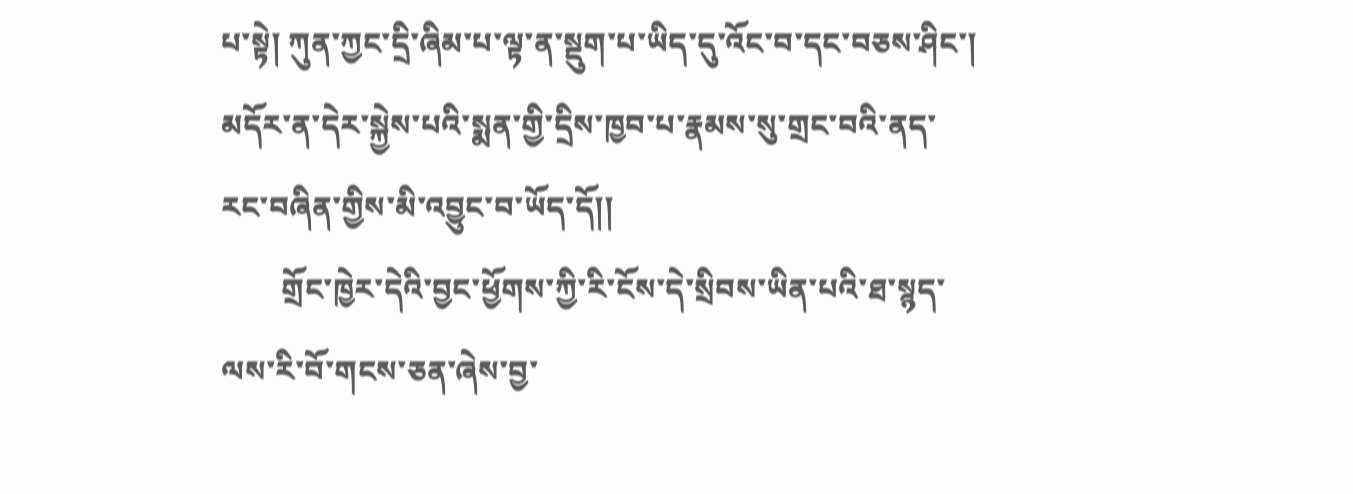པ་སྟེ། ཀུན་ཀྱང་དྲི་ཞིམ་པ་ལྟ་ན་སྡུག་པ་ཡིད་དུ་འོང་བ་དང་བཅས་ཤིང་། མདོར་ན་དེར་སྐྱེས་པའི་སྨན་གྱི་དྲིས་ཁྱབ་པ་རྣམས་སུ་གྲང་བའི་ནད་རང་བཞིན་གྱིས་མི་འབྱུང་བ་ཡོད་དོ།།
        གྲོང་ཁྱེར་དེའི་བྱང་ཕྱོགས་ཀྱི་རི་ངོས་དེ་སྲིབས་ཡིན་པའི་ཐ་སྙད་ལས་རི་བོ་གངས་ཅན་ཞེས་བྱ་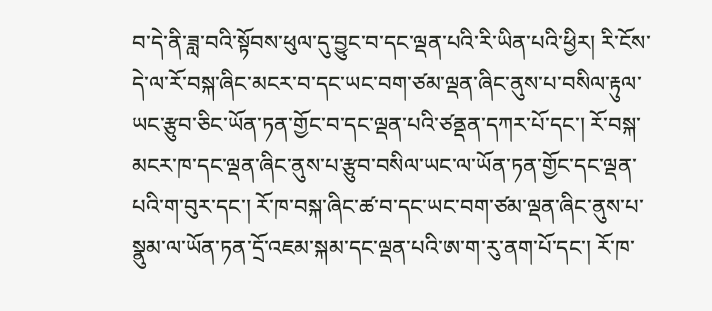བ་དེ་ནི་ཟླ་བའི་སྟོབས་ཕུལ་དུ་བྱུང་བ་དང་ལྡན་པའི་རི་ཡིན་པའི་ཕྱིར། རི་ངོས་དེ་ལ་རོ་བསྐ་ཞིང་མངར་བ་དང་ཡང་བག་ཙམ་ལྡན་ཞིང་ནུས་པ་བསིལ་རྟུལ་ཡང་རྩུབ་ཅིང་ཡོན་ཏན་གྱོང་བ་དང་ལྡན་པའི་ཙནྡན་དཀར་པོ་དང་། རོ་བསྐ་མངར་ཁ་དང་ལྡན་ཞིང་ནུས་པ་རྩུབ་བསིལ་ཡང་ལ་ཡོན་ཏན་གྱོང་དང་ལྡན་པའི་ག་བུར་དང་། རོ་ཁ་བསྐ་ཞིང་ཚ་བ་དང་ཡང་བག་ཙམ་ལྡན་ཞིང་ནུས་པ་སྣུམ་ལ་ཡོན་ཏན་དྲོ་འཇམ་སྐམ་དང་ལྡན་པའི་ཨ་ག་རུ་ནག་པོ་དང་། རོ་ཁ་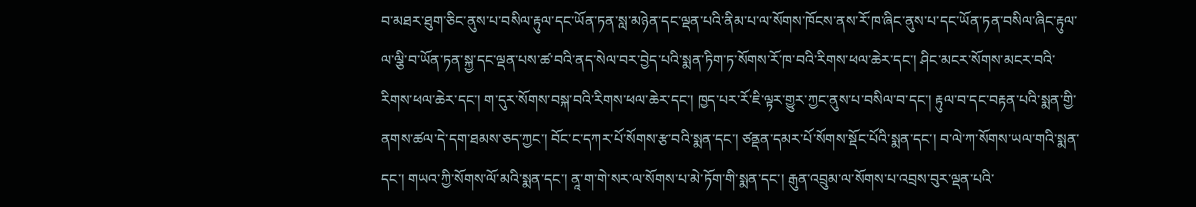བ་མཐར་ཐུག་ཅིང་ནུས་པ་བསིལ་རྟུལ་དང་ཡོན་ཏན་སླ་མཉེན་དང་ལྡན་པའི་ནིམ་པ་ལ་སོགས་ཁོངས་ནས་རོ་ཁ་ཞིང་ནུས་པ་དང་ཡོན་ཏན་བསིལ་ཞིང་རྟུལ་ལ་ལྕི་བ་ཡོན་ཏན་སྐྱ་དང་ལྡན་པས་ཚ་བའི་ནད་སེལ་བར་བྱེད་པའི་སྨན་ཏིག་ཏ་སོགས་རོ་ཁ་བའི་རིགས་ཕལ་ཆེར་དང་། ཤིང་མངར་སོགས་མངར་བའི་རིགས་ཕལ་ཆེར་དང་། ག་དུར་སོགས་བསྐ་བའི་རིགས་ཕལ་ཆེར་དང་། ཁྱད་པར་རོ་ཇི་ལྟར་གྱུར་ཀྱང་ནུས་པ་བསིལ་བ་དང་། རྟུལ་བ་དང་བརྟན་པའི་སྨན་གྱི་ནགས་ཚལ་དེ་དག་ཐམས་ཅད་ཀྱང་། བོང་ང་དཀར་པོ་སོགས་རྩ་བའི་སྨན་དང་། ཙནྡན་དམར་པོ་སོགས་སྡོང་པོའི་སྨན་དང་། བ་ལེ་ཀ་སོགས་ཡལ་གའི་སྨན་དང་། གཡའ་ཀྱི་སོགས་ལོ་མའི་སྨན་དང་། ནཱ་ག་གེ་སར་ལ་སོགས་པ་མེ་ཏོག་གི་སྨན་དང་། རྒུན་འབྲུམ་ལ་སོགས་པ་འབྲས་བུར་ལྡན་པའི་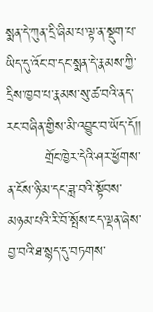སྨན་དེ་ཀུན་དྲི་ཞིམ་པ་ལྟ་ན་སྡུག་པ་ཡིད་དུ་འོང་བ་དང་སྨན་དེ་རྣམས་ཀྱི་དྲིས་ཁྱབ་པ་རྣམས་སུ་ཚ་བའི་ནད་རང་བཞིན་གྱིས་མི་འབྱུང་བ་ཡོད་དོ།།
        གྲོང་ཁྱེར་དེའི་ཤར་ཕྱོགས་ན་ངོས་ཉི་མ་དང་ཟླ་བའི་སྟོབས་མཉམ་པའི་རི་བོ་སྤོས་ངད་ལྡན་ཞེས་བྱ་བའི་ཐ་སྙད་དུ་བཏགས་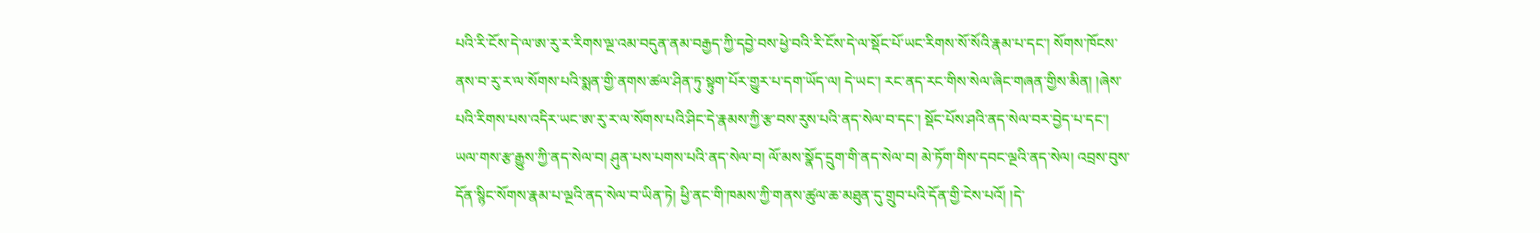པའི་རི་ངོས་དེ་ལ་ཨ་རུ་ར་རིགས་ལྔ་འམ་བདུན་ནམ་བརྒྱད་ཀྱི་དབྱེ་བས་ཕྱེ་བའི་རི་ངོས་དེ་ལ་སྡོང་པོ་ཡང་རིགས་སོ་སོའི་རྣམ་པ་དང་། སོགས་ཁོངས་ནས་བ་རུ་ར་ལ་སོགས་པའི་སྨན་གྱི་ནགས་ཚལ་ཤིན་ཏུ་སྟུག་པོར་གྱུར་པ་དག་ཡོད་ལ། དེ་ཡང་། རང་ནད་རང་གིས་སེལ་ཞིང་གཞན་གྱིས་མིན། །ཞེས་པའི་རིགས་པས་འདིར་ཡང་ཨ་རུ་ར་ལ་སོགས་པའི་ཤིང་དེ་རྣམས་ཀྱི་རྩ་བས་རུས་པའི་ནད་སེལ་བ་དང་། སྡོང་པོས་ཤའི་ནད་སེལ་བར་བྱེད་པ་དང་། ཡལ་གས་རྩ་རྒྱུས་ཀྱི་ནད་སེལ་བ། ཤུན་པས་པགས་པའི་ནད་སེལ་བ། ལོ་མས་སྣོད་དྲུག་གི་ནད་སེལ་བ། མེ་ཏོག་གིས་དབང་ལྔའི་ནད་སེལ། འབྲས་བུས་དོན་སྙིང་སོགས་རྣམ་པ་ལྔའི་ནད་སེལ་བ་ཡིན་ཏེ། ཕྱི་ནང་གི་ཁམས་ཀྱི་གནས་ཚུལ་ཆ་མཐུན་དུ་གྲུབ་པའི་དོན་གྱི་ངེས་པའོ། །དེ་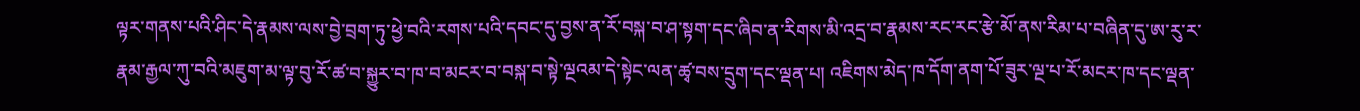ལྟར་གནས་པའི་ཤིང་དེ་རྣམས་ལས་བྱེ་བྲག་ཏུ་ཕྱེ་བའི་རགས་པའི་དབང་དུ་བྱས་ན་རོ་བསྐ་བ་ཤ་སྟག་དང་ཞིབ་ན་རིགས་མི་འདྲ་བ་རྣམས་རང་རང་རྩེ་མོ་ནས་རིམ་པ་བཞིན་དུ་ཨ་རུ་ར་རྣམ་རྒྱལ་ཀུ་བའི་མཇུག་མ་ལྟ་བུ་རོ་ཚ་བ་སྐྱུར་བ་ཁ་བ་མངར་བ་བསྐ་བ་སྟེ་ལྔའམ་དེ་སྟེང་ལན་ཚྭ་བས་དྲུག་དང་ལྡན་པ། འཇིགས་མེད་ཁ་དོག་ནག་པོ་ཟུར་ལྔ་པ་རོ་མངར་ཁ་དང་ལྡན་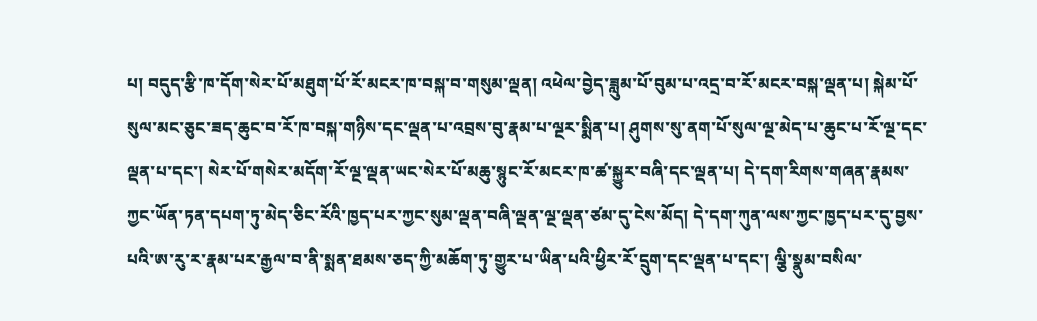པ། བདུད་རྩི་ཁ་དོག་སེར་པོ་མཐུག་པོ་རོ་མངར་ཁ་བསྐ་བ་གསུམ་ལྡན། འཕེལ་བྱེད་ཟླུམ་པོ་བུམ་པ་འདྲ་བ་རོ་མངར་བསྐ་ལྡན་པ། སྐེམ་པོ་སུལ་མང་ཅུང་ཟད་ཆུང་བ་རོ་ཁ་བསྐ་གཉིས་དང་ལྡན་པ་འབྲས་བུ་རྣམ་པ་ལྔར་སྨིན་པ། ཤུགས་སུ་ནག་པོ་སུལ་ལྔ་མེད་པ་ཆུང་པ་རོ་ལྔ་དང་ལྡན་པ་དང་། སེར་པོ་གསེར་མདོག་རོ་ལྔ་ལྡན་ཡང་སེར་པོ་མཆུ་སྙུང་རོ་མངར་ཁ་ཚ་སྐྱུར་བཞི་དང་ལྡན་པ། དེ་དག་རིགས་གཞན་རྣམས་ཀྱང་ཡོན་ཏན་དཔག་ཏུ་མེད་ཅིང་རོའི་ཁྱད་པར་ཀྱང་སུམ་ལྡན་བཞི་ལྡན་ལྔ་ལྡན་ཙམ་དུ་ངེས་མོད། དེ་དག་ཀུན་ལས་ཀྱང་ཁྱད་པར་དུ་བྱས་པའི་ཨ་རུ་ར་རྣམ་པར་རྒྱལ་བ་ནི་སྨན་ཐམས་ཅད་ཀྱི་མཆོག་ཏུ་གྱུར་པ་ཡིན་པའི་ཕྱིར་རོ་དྲུག་དང་ལྡན་པ་དང་། ལྕི་སྣུམ་བསིལ་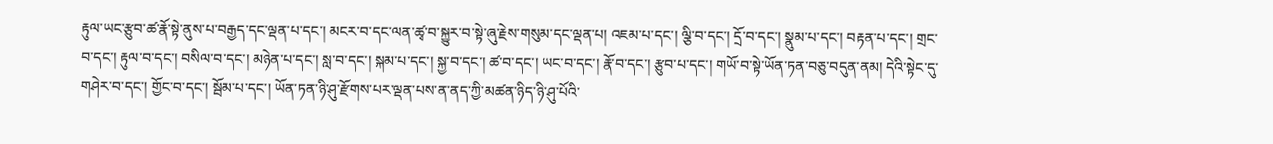རྟུལ་ཡང་རྩུབ་ཚ་རྣོ་སྟེ་ནུས་པ་བརྒྱད་དང་ལྡན་པ་དང་། མངར་བ་དང་ལན་ཚྭ་བ་སྐྱུར་བ་སྟེ་ཞུ་རྗེས་གསུམ་དང་ལྡན་པ། འཇམ་པ་དང་། ལྕི་བ་དང་། དྲོ་བ་དང་། སྣུམ་པ་དང་། བརྟན་པ་དང་། གྲང་བ་དང་། རྟུལ་བ་དང་། བསིལ་བ་དང་། མཉེན་པ་དང་། སླ་བ་དང་། སྐམ་པ་དང་། སྐྱ་བ་དང་། ཚ་བ་དང་། ཡང་བ་དང་། རྣོ་བ་དང་། རྩུབ་པ་དང་། གཡོ་བ་སྟེ་ཡོན་ཏན་བཅུ་བདུན་ནམ། དེའི་སྟེང་དུ་གཤེར་བ་དང་། གྱོང་བ་དང་། སྦོམ་པ་དང་། ཡོན་ཏན་ཉི་ཤུ་རྫོགས་པར་ལྡན་པས་ན་ནད་ཀྱི་མཚན་ཉིད་ཉི་ཤུ་པོའི་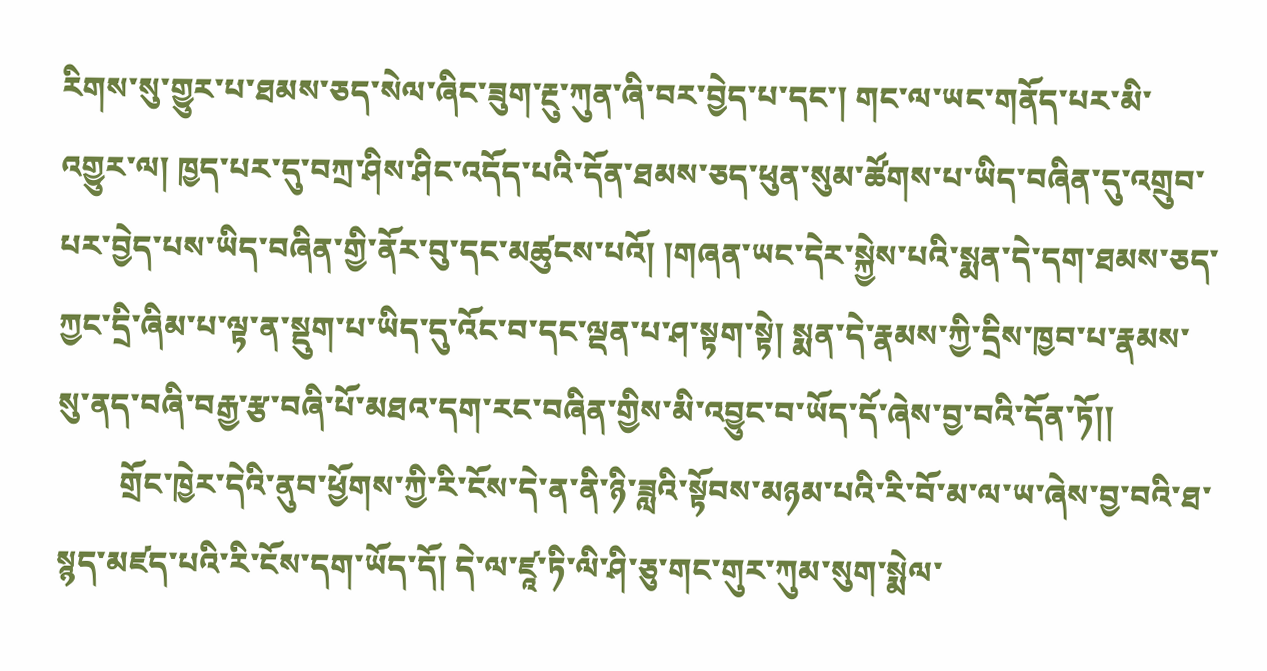རིགས་སུ་གྱུར་པ་ཐམས་ཅད་སེལ་ཞིང་ཟུག་རྔུ་ཀུན་ཞི་བར་བྱེད་པ་དང་། གང་ལ་ཡང་གནོད་པར་མི་འགྱུར་ལ། ཁྱད་པར་དུ་བཀྲ་ཤིས་ཤིང་འདོད་པའི་དོན་ཐམས་ཅད་ཕུན་སུམ་ཚོགས་པ་ཡིད་བཞིན་དུ་འགྲུབ་པར་བྱེད་པས་ཡིད་བཞིན་གྱི་ནོར་བུ་དང་མཚུངས་པའོ། །གཞན་ཡང་དེར་སྐྱེས་པའི་སྨན་དེ་དག་ཐམས་ཅད་ཀྱང་དྲི་ཞིམ་པ་ལྟ་ན་སྡུག་པ་ཡིད་དུ་འོང་བ་དང་ལྡན་པ་ཤ་སྟག་སྟེ། སྨན་དེ་རྣམས་ཀྱི་དྲིས་ཁྱབ་པ་རྣམས་སུ་ནད་བཞི་བརྒྱ་རྩ་བཞི་པོ་མཐའ་དག་རང་བཞིན་གྱིས་མི་འབྱུང་བ་ཡོད་དོ་ཞེས་བྱ་བའི་དོན་ཏོ།།
        གྲོང་ཁྱེར་དེའི་ནུབ་ཕྱོགས་ཀྱི་རི་ངོས་དེ་ན་ནི་ཉི་ཟླའི་སྟོབས་མཉམ་པའི་རི་བོ་མ་ལ་ཡ་ཞེས་བྱ་བའི་ཐ་སྙད་མཛད་པའི་རི་ངོས་དག་ཡོད་དོ། དེ་ལ་ཛཱ་ཏི་ལི་ཤི་ཅུ་གང་གུར་ཀུམ་སུག་སྨེལ་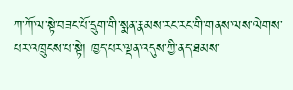ཀ་ཀོ་ལ་སྟེ་བཟང་པོ་དྲུག་གི་སྨན་རྣམས་རང་རང་གི་གནས་ལས་ལེགས་པར་འཁྲུངས་པ་སྟེ། ཁྱད་པར་ལྡན་འདུས་ཀྱི་ནད་ཐམས་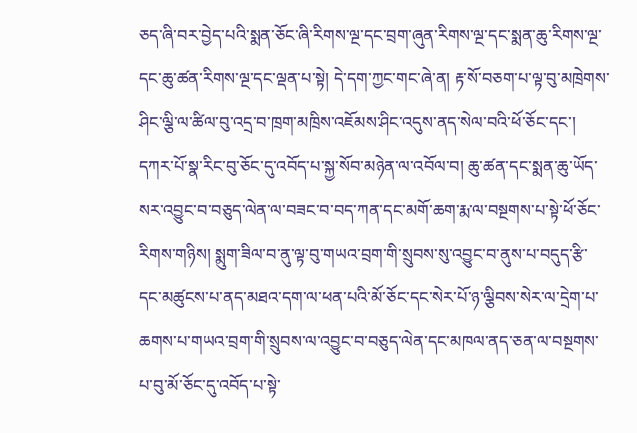ཅད་ཞི་བར་བྱེད་པའི་སྨན་ཅོང་ཞི་རིགས་ལྔ་དང་བྲག་ཞུན་རིགས་ལྔ་དང་སྨན་ཆུ་རིགས་ལྔ་དང་ཆུ་ཚན་རིགས་ལྔ་དང་ལྡན་པ་སྟེ། དེ་དག་ཀྱང་གང་ཞེ་ན། རྟ་སོ་བཅག་པ་ལྟ་བུ་མཁྲེགས་ཤིང་ལྕི་ལ་ཚིལ་བུ་འདྲ་བ་ཁྲག་མཁྲིས་འཇོམས་ཤིང་འདུས་ནད་སེལ་བའི་ཕོ་ཅོང་དང་། དཀར་པོ་སྣ་རིང་བུ་ཅོང་དུ་འབོད་པ་སྐྱ་སོབ་མཉེན་ལ་འབོལ་བ། ཆུ་ཚན་དང་སྨན་ཆུ་ཡོད་སར་འབྱུང་བ་བཅུད་ལེན་ལ་བཟང་བ་བད་ཀན་དང་མགོ་ཆག་རྨ་ལ་བསྔགས་པ་སྟེ་ཕོ་ཅོང་རིགས་གཉིས། སྨུག་ཟིལ་བ་ནུ་ལྟ་བུ་གཡའ་བྲག་གི་སྲུབས་སུ་འབྱུང་བ་ནུས་པ་བདུད་རྩི་དང་མཚུངས་པ་ནད་མཐའ་དག་ལ་ཕན་པའི་མོ་ཅོང་དང་སེར་པོ་ཉ་ལྕིབས་སེར་ལ་དྲེག་པ་ཆགས་པ་གཡའ་བྲག་གི་སྲུབས་ལ་འབྱུང་བ་བཅུད་ལེན་དང་མཁལ་ནད་ཅན་ལ་བསྔགས་པ་བུ་མོ་ཅོང་དུ་འབོད་པ་སྟེ་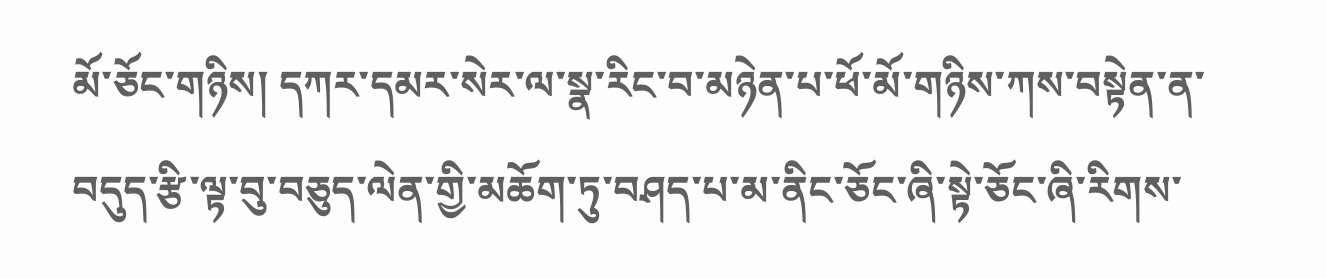མོ་ཅོང་གཉིས། དཀར་དམར་སེར་ལ་སྣ་རིང་བ་མཉེན་པ་ཕོ་མོ་གཉིས་ཀས་བསྟེན་ན་བདུད་རྩི་ལྟ་བུ་བཅུད་ལེན་གྱི་མཆོག་ཏུ་བཤད་པ་མ་ནིང་ཅོང་ཞི་སྟེ་ཅོང་ཞི་རིགས་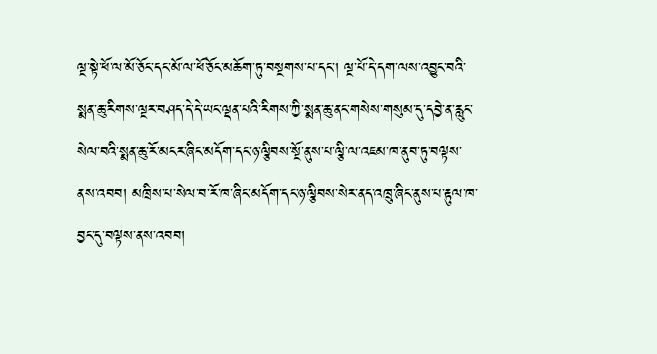ལྔ་སྟེ་ཕོ་ལ་མོ་ཅོང་དང་མོ་ལ་ཕོ་ཅོང་མཆོག་ཏུ་བསྔགས་པ་དང་། ལྔ་པོ་དེ་དག་ལས་འབྱུང་བའི་སྨན་ཆུ་རིགས་ལྔར་བཤད་དེ་དེ་ཡང་ལྡན་པའི་རིགས་ཀྱི་སྨན་ཆུ་ནང་གསེས་གསུམ་དུ་དབྱེ་ན་རླུང་སེལ་བའི་སྨན་ཆུ་རོ་མངར་ཞིང་མདོག་དང་ཉ་ལྕིབས་སྔོ་ནུས་པ་ལྕི་ལ་འཇམ་ཁ་ནུབ་ཏུ་བལྟས་ནས་འབབ། མཁྲིས་པ་སེལ་བ་རོ་ཁ་ཞིང་མདོག་དང་ཉ་ལྕིབས་སེར་ནད་འཁྲུ་ཞིང་ནུས་པ་རྟུལ་ཁ་བྱང་དུ་བལྟས་ནས་འབབ།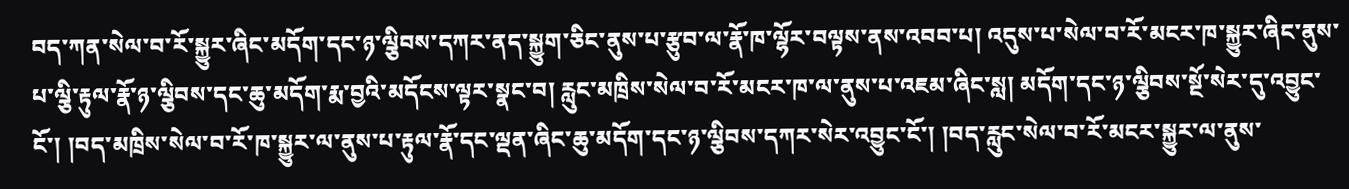བད་ཀན་སེལ་བ་རོ་སྐྱུར་ཞིང་མདོག་དང་ཉ་ལྕིབས་དཀར་ནད་སྐྱུག་ཅིང་ནུས་པ་རྩུབ་ལ་རྣོ་ཁ་ལྷོར་བལྟས་ནས་འབབ་པ། འདུས་པ་སེལ་བ་རོ་མངར་ཁ་སྐྱུར་ཞིང་ནུས་པ་ལྕི་རྟུལ་རྣོ་ཉ་ལྕིབས་དང་ཆུ་མདོག་རྨ་བྱའི་མདོངས་ལྟར་སྣང་བ། རླུང་མཁྲིས་སེལ་བ་རོ་མངར་ཁ་ལ་ནུས་པ་འཇམ་ཞིང་སླ། མདོག་དང་ཉ་ལྕིབས་སྔོ་སེར་དུ་འབྱུང་ངོ་། །བད་མཁྲིས་སེལ་བ་རོ་ཁ་སྐྱུར་ལ་ནུས་པ་རྟུལ་རྣོ་དང་ལྡན་ཞིང་ཆུ་མདོག་དང་ཉ་ལྕིབས་དཀར་སེར་འབྱུང་ངོ་། །བད་རླུང་སེལ་བ་རོ་མངར་སྐྱུར་ལ་ནུས་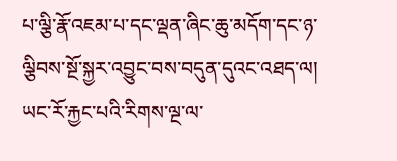པ་ལྕི་རྣོ་འཇམ་པ་དང་ལྡན་ཞིང་ཆུ་མདོག་དང་ཉ་ལྕིབས་སྔོ་སྐྱར་འབྱུང་བས་བདུན་དུའང་འཐད་ལ། ཡང་རོ་རྐྱང་པའི་རིགས་ལྔ་ལ་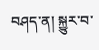བཤད་ན། སྐྱུར་བ་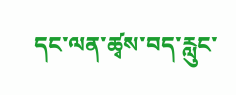དང་ལན་ཚྭས་བད་རླུང་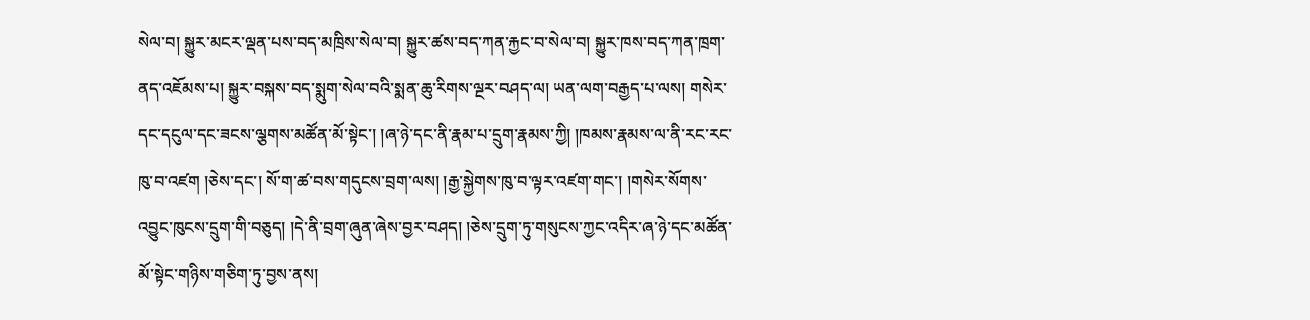སེལ་བ། སྐྱུར་མངར་ལྡན་པས་བད་མཁྲིས་སེལ་བ། སྐྱུར་ཚས་བད་ཀན་རྐྱང་བ་སེལ་བ། སྐྱུར་ཁས་བད་ཀན་ཁྲག་ནད་འཇོམས་པ། སྐྱུར་བསྐས་བད་སྨུག་སེལ་བའི་སྨན་ཆུ་རིགས་ལྔར་བཤད་ལ། ཡན་ལག་བརྒྱད་པ་ལས། གསེར་དང་དངུལ་དང་ཟངས་ལྕགས་མཚོན་མོ་སྟེང་། །ཞ་ཉེ་དང་ནི་རྣམ་པ་དྲུག་རྣམས་ཀྱི། །ཁམས་རྣམས་ལ་ནི་རང་རང་ཁུ་བ་འཛག །ཅེས་དང་། སོ་ག་ཚ་བས་གདུངས་བྲག་ལས། །རྒྱ་སྐྱེགས་ཁུ་བ་ལྟར་འཛག་གང་། །གསེར་སོགས་འབྱུང་ཁུངས་དྲུག་གི་བཅུད། །དེ་ནི་བྲག་ཞུན་ཞེས་བྱར་བཤད། །ཅེས་དྲུག་ཏུ་གསུངས་ཀྱང་འདིར་ཞ་ཉེ་དང་མཚོན་མོ་སྟེང་གཉིས་གཅིག་ཏུ་བྱས་ནས།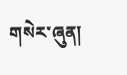གསེར་ཞུན།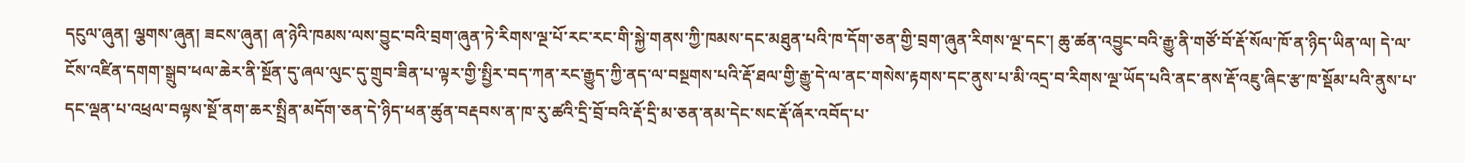དངུལ་ཞུན། ལྕགས་ཞུན། ཟངས་ཞུན། ཞ་ཉེའི་ཁམས་ལས་བྱུང་བའི་བྲག་ཞུན་ཏེ་རིགས་ལྔ་པོ་རང་རང་གི་སྐྱེ་གནས་ཀྱི་ཁམས་དང་མཐུན་པའི་ཁ་དོག་ཅན་གྱི་བྲག་ཞུན་རིགས་ལྔ་དང་། ཆུ་ཚན་འབྱུང་བའི་རྒྱུ་ནི་གཙོ་བོ་རྡོ་སོལ་ཁོ་ན་ཉིད་ཡིན་ལ། དེ་ལ་ངོས་འཛིན་དགག་སྒྲུབ་ཕལ་ཆེར་ནི་སྔོན་དུ་ཞལ་ལུང་དུ་གྲུབ་ཟིན་པ་ལྟར་གྱི་སྤྱིར་བད་ཀན་རང་རྒྱུད་ཀྱི་ནད་ལ་བསྔགས་པའི་རྡོ་ཐལ་གྱི་རྒྱུ་དེ་ལ་ནང་གསེས་རྟགས་དང་ནུས་པ་མི་འདྲ་བ་རིགས་ལྔ་ཡོད་པའི་ནང་ནས་རྡོ་འཇུ་ཞིང་རྩ་ཁ་སྡོམ་པའི་ནུས་པ་དང་ལྡན་པ་འཕྲལ་བལྟས་སྔོ་ནག་ཆར་སྤྲིན་མདོག་ཅན་དེ་ཉིད་ཕན་ཚུན་བརྡབས་ན་ཁ་རུ་ཚའི་དྲི་བྲོ་བའི་རྡོ་དྲི་མ་ཅན་ནམ་དེང་སང་རྡོ་ཞོར་འབོད་པ་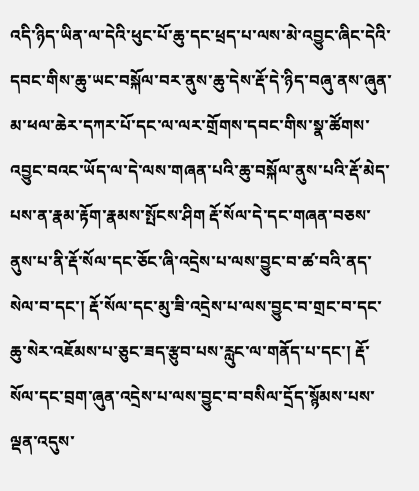འདི་ཉིད་ཡིན་ལ་དེའི་ཕུང་པོ་ཆུ་དང་ཕྲད་པ་ལས་མེ་འབྱུང་ཞིང་དེའི་དབང་གིས་ཆུ་ཡང་བསྐོལ་བར་ནུས་ཆུ་དེས་རྡོ་དེ་ཉིད་བཞུ་ནས་ཞུན་མ་ཕལ་ཆེར་དཀར་པོ་དང་ལ་ལར་གྲོགས་དབང་གིས་སྣ་ཚོགས་འབྱུང་བའང་ཡོད་ལ་དེ་ལས་གཞན་པའི་ཆུ་བསྐོལ་ནུས་པའི་རྡོ་མེད་པས་ན་རྣམ་རྟོག་རྣམས་སྤོངས་ཤིག རྡོ་སོལ་དེ་དང་གཞན་བཅས་ནུས་པ་ནི་རྡོ་སོལ་དང་ཅོང་ཞི་འདྲེས་པ་ལས་བྱུང་བ་ཚ་བའི་ནད་སེལ་བ་དང་། རྡོ་སོལ་དང་མུ་ཟི་འདྲེས་པ་ལས་བྱུང་བ་གྲང་བ་དང་ཆུ་སེར་འཇོམས་པ་ཅུང་ཟད་རྩུབ་པས་རླུང་ལ་གནོད་པ་དང་། རྡོ་སོལ་དང་བྲག་ཞུན་འདྲེས་པ་ལས་བྱུང་བ་བསིལ་དྲོད་སྙོམས་པས་ལྡན་འདུས་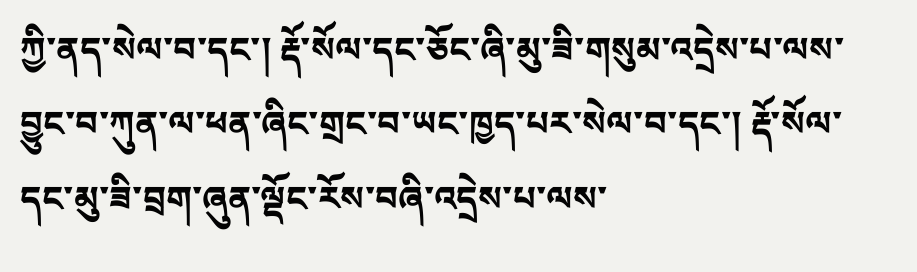ཀྱི་ནད་སེལ་བ་དང་། རྡོ་སོལ་དང་ཅོང་ཞི་མུ་ཟི་གསུམ་འདྲེས་པ་ལས་བྱུང་བ་ཀུན་ལ་ཕན་ཞིང་གྲང་བ་ཡང་ཁྱད་པར་སེལ་བ་དང་། རྡོ་སོལ་དང་མུ་ཟི་བྲག་ཞུན་ལྡོང་རོས་བཞི་འདྲེས་པ་ལས་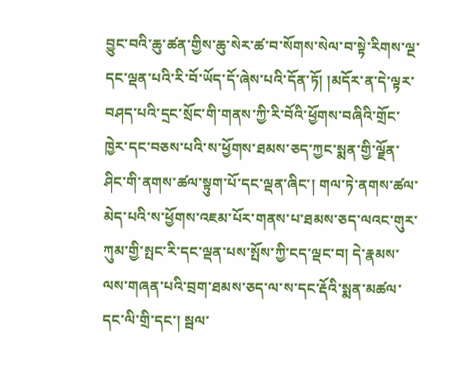བྱུང་བའི་ཆུ་ཚན་གྱིས་ཆུ་སེར་ཚ་བ་སོགས་སེལ་བ་སྟེ་རིགས་ལྔ་དང་ལྡན་པའི་རི་བོ་ཡོད་དོ་ཞེས་པའི་དོན་ཏོ། །མདོར་ན་དེ་ལྟར་བཤད་པའི་དྲང་སྲོང་གི་གནས་ཀྱི་རི་བོའི་ཕྱོགས་བཞིའི་གྲོང་ཁྱེར་དང་བཅས་པའི་ས་ཕྱོགས་ཐམས་ཅད་ཀྱང་སྨན་གྱི་ལྗོན་ཤིང་གི་ནགས་ཚལ་སྟུག་པོ་དང་ལྡན་ཞིང་། གལ་ཏེ་ནགས་ཚལ་མེད་པའི་ས་ཕྱོགས་འཇམ་པོར་གནས་པ་ཐམས་ཅད་ལའང་གུར་ཀུམ་གྱི་སྤང་རི་དང་ལྡན་པས་སྤོས་ཀྱི་ངད་ལྡང་བ། དེ་རྣམས་ལས་གཞན་པའི་བྲག་ཐམས་ཅད་ལ་ས་དང་རྡོའི་སྨན་མཚལ་དང་ལི་གྲི་དང་། སྦལ་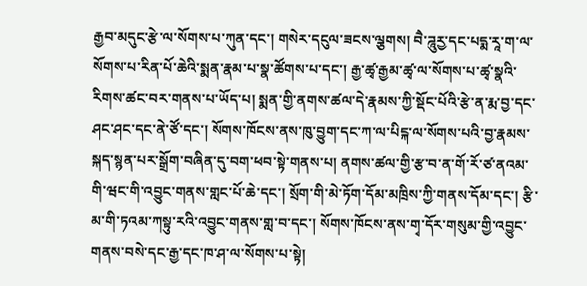རྒྱབ་མདུང་རྩེ་ལ་སོགས་པ་ཀུན་དང་། གསེར་དངུལ་ཟངས་ལྕགས། བཻ་ཌཱུརྱ་དང་པདྨ་རཱ་ག་ལ་སོགས་པ་རིན་པོ་ཆེའི་སྨན་རྣམ་པ་སྣ་ཚོགས་པ་དང་། རྒྱ་ཚྭ་རྒྱམ་ཚྭ་ལ་སོགས་པ་ཚྭ་སྣའི་རིགས་ཚང་བར་གནས་པ་ཡོད་པ། སྨན་གྱི་ནགས་ཚལ་དེ་རྣམས་ཀྱི་སྡོང་པོའི་རྩེ་ན་རྨ་བྱ་དང་ཤང་ཤང་དང་ནེ་ཙོ་དང་། སོགས་ཁོངས་ནས་ཁུ་བྱུག་དང་ཀ་ལ་པིངྐ་ལ་སོགས་པའི་བྱ་རྣམས་སྐད་སྙན་པར་སྒྲོག་བཞིན་དུ་བག་ཕབ་སྟེ་གནས་པ། ནགས་ཚལ་གྱི་རྩ་བ་ན་གོ་རོ་ཙ་ནའམ་གི་ཝང་གི་འབྱུང་གནས་གླང་པོ་ཆེ་དང་། སྲོག་གི་མེ་ཏོག་དོམ་མཁྲིས་ཀྱི་གནས་དོམ་དང་། རྩི་མ་གི་ཏའམ་ཀསྟུ་རའི་འབྱུང་གནས་གླ་བ་དང་། སོགས་ཁོངས་ནས་གྭ་དོར་གསུམ་གྱི་འབྱུང་གནས་བསེ་དང་རྒྱ་དང་ཁ་ཤ་ལ་སོགས་པ་སྟེ།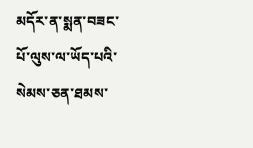མདོར་ན་སྨན་བཟང་པོ་ལུས་ལ་ཡོད་པའི་སེམས་ཅན་ཐམས་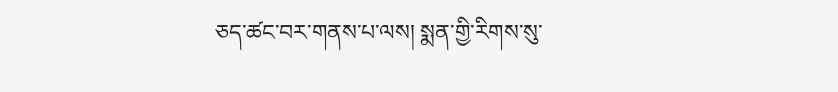ཅད་ཚང་བར་གནས་པ་ལས། སྨན་གྱི་རིགས་སུ་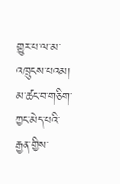གྱུར་པ་ལ་མ་འཁྲུངས་པའམ། མ་ཚང་བ་གཅིག་ཀྱང་མེད་པའི་རྒྱན་གྱིས་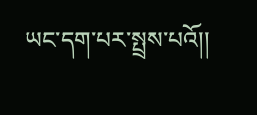ཡང་དག་པར་སྤྲས་པའོ།།